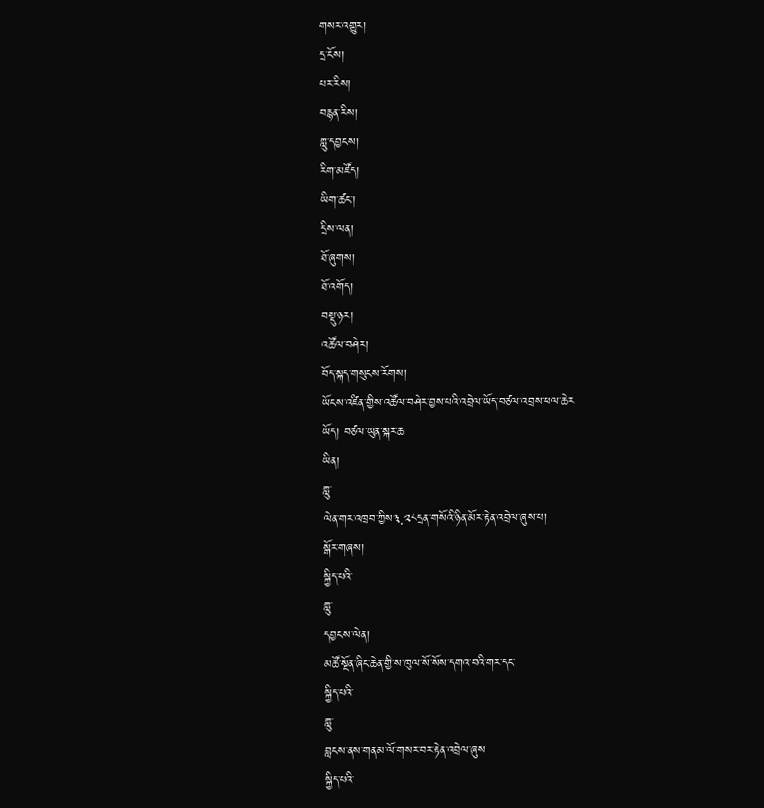གསར་འགྱུར།
དྲ་ངོས།
པར་རིས།
བརྙན་རིས།
གླུ་དབྱངས།
རིག་མཛོད།
ཡིག་ཚང་།
དྲིས་ལན།
ཐོ་ཞུགས།
ཐོ་འགོད།
བསྡུ་ཉར།
འཚོལ་བཤེར།
བོད་སྐད་གསུངས་རོགས།
ཡོངས་འཛིན་གྱིས་འཚོལ་བཤེར་བྱས་པའི་འབྲེལ་ཡོད་བཙལ་འབྲས་ཕལ་ཆེར
ཡོད། བཙལ་ཡུན་སྐར་ཆ
ཡིན།
གླུ་
ལེན་གར་འཁྲབ་ཀྱིས༣.༢༨དྲན་གསོའི་ཉིན་མོར་རྟེན་འབྲེལ་ཞུས་པ།
སྒོར་གཞས།
སྐྱིད་པའི་
གླུ་
དབྱངས་ལེན།
མཚོ་སྔོན་ཞིང་ཆེན་གྱི་ས་ཁུལ་སོ་སོས་དགའ་བའི་གར་དང་
སྐྱིད་པའི་
གླུ་
བླངས་ནས་གནམ་ལོ་གསར་བར་རྟེན་འབྲེལ་ཞུས
སྐྱིད་པའི་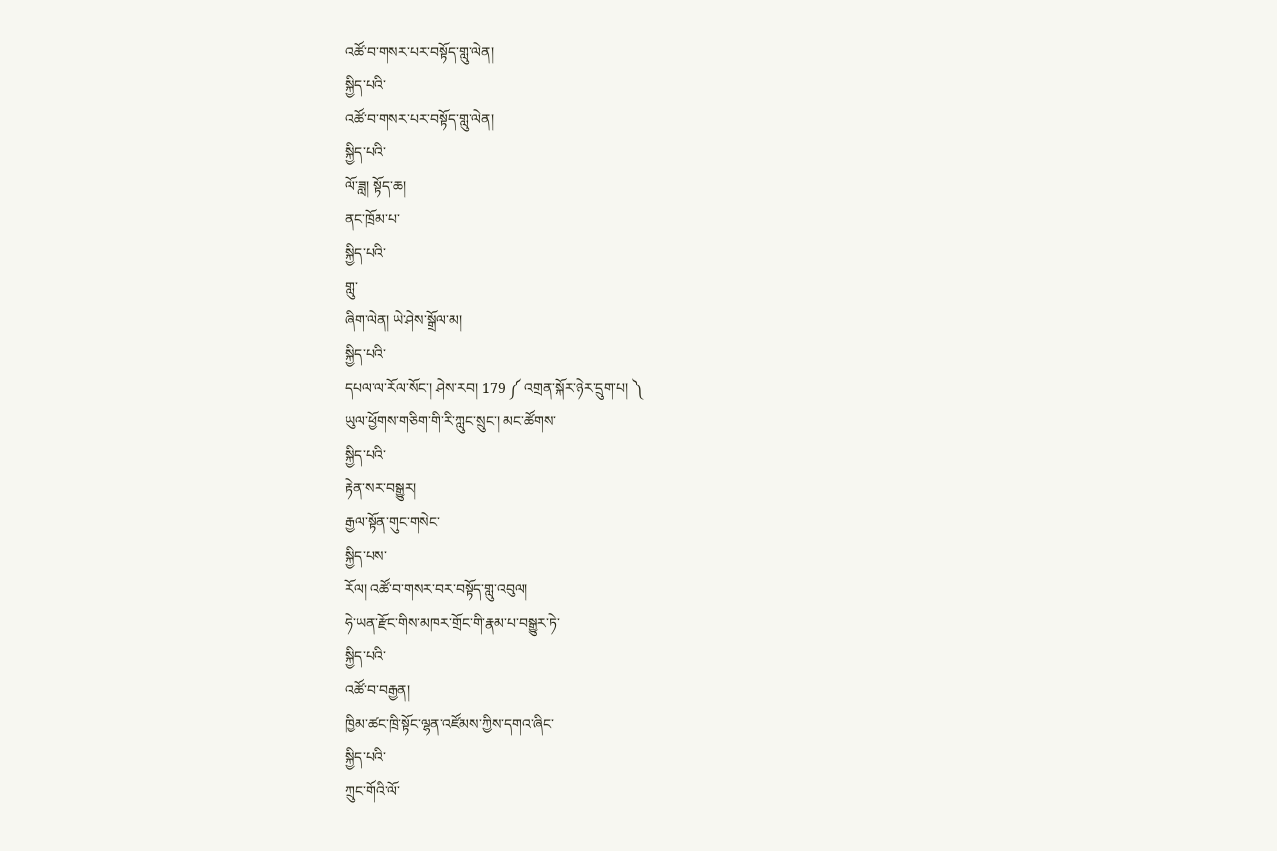འཚོ་བ་གསར་པར་བསྟོད་གླུ་ལེན།
སྐྱིད་པའི་
འཚོ་བ་གསར་པར་བསྟོད་གླུ་ལེན།
སྐྱིད་པའི་
ལོ་ཟླ། སྟོད་ཆ།
ནང་ཁྲོམ་པ་
སྐྱིད་པའི་
གླུ་
ཞིག་ལེན། ཡེ་ཤེས་སྒྲོལ་མ།
སྐྱིད་པའི་
དཔལ་ལ་རོལ་སོང་། ཤེས་རབ། 179 ༼ འགྲན་སྐོར་ཉེར་དྲུག་པ། ༽
ཡུལ་ཕྱོགས་གཅིག་གི་རི་ཀླུང་སྲུང་། མང་ཚོགས་
སྐྱིད་པའི་
རྟེན་སར་བསྒྱུར།
རྒྱལ་སྟོན་གུང་གསེང་
སྐྱིད་པས་
རོལ། འཚོ་བ་གསར་བར་བསྟོད་གླུ་འབུལ།
ཧེ་ཡན་རྫོང་གིས་མཁར་གྲོང་གི་རྣམ་པ་བསྒྱུར་ཏེ་
སྐྱིད་པའི་
འཚོ་བ་བརྒྱན།
ཁྱིམ་ཚང་ཁྲི་སྟོང་ལྷན་འཛོམས་ཀྱིས་དགའ་ཞིང་
སྐྱིད་པའི་
ཀྲུང་གོའི་ལོ་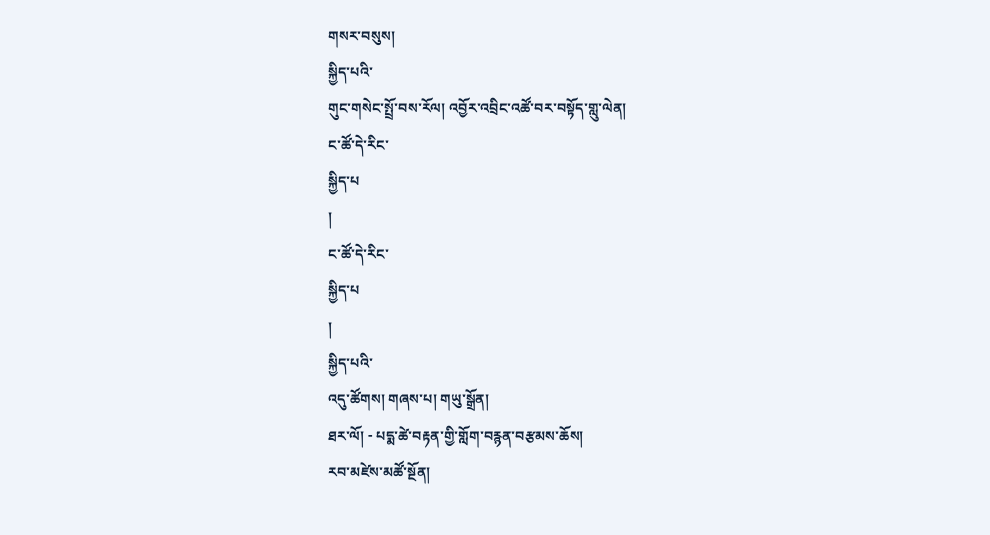གསར་བསུས།
སྐྱིད་པའི་
གུང་གསེང་སྤྲོ་བས་རོལ། འབྱོར་འབྲིང་འཚོ་བར་བསྟོད་གླུ་ལེན།
ང་ཚོ་དེ་རིང་
སྐྱིད་པ
།
ང་ཚོ་དེ་རིང་
སྐྱིད་པ
།
སྐྱིད་པའི་
འདུ་ཚོགས། གཞས་པ། གཡུ་སྒྲོན།
ཐར་ལོ། - པདྨ་ཚེ་བརྟན་གྱི་གློག་བརྙན་བརྩམས་ཆོས།
རབ་མཛེས་མཚོ་སྔོན།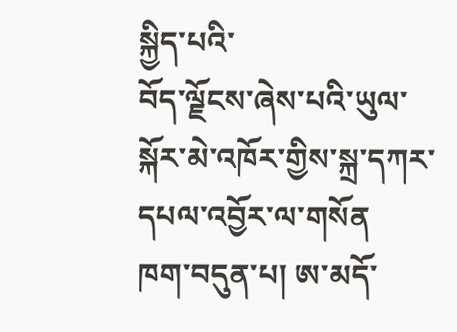སྐྱིད་པའི་
བོད་ལྗོངས་ཞེས་པའི་ཡུལ་སྐོར་མེ་འཁོར་གྱིས་སྐྲ་དཀར་དཔལ་འབྱོར་ལ་གསོན
ཁག་བདུན་པ། ཨ་མདོ་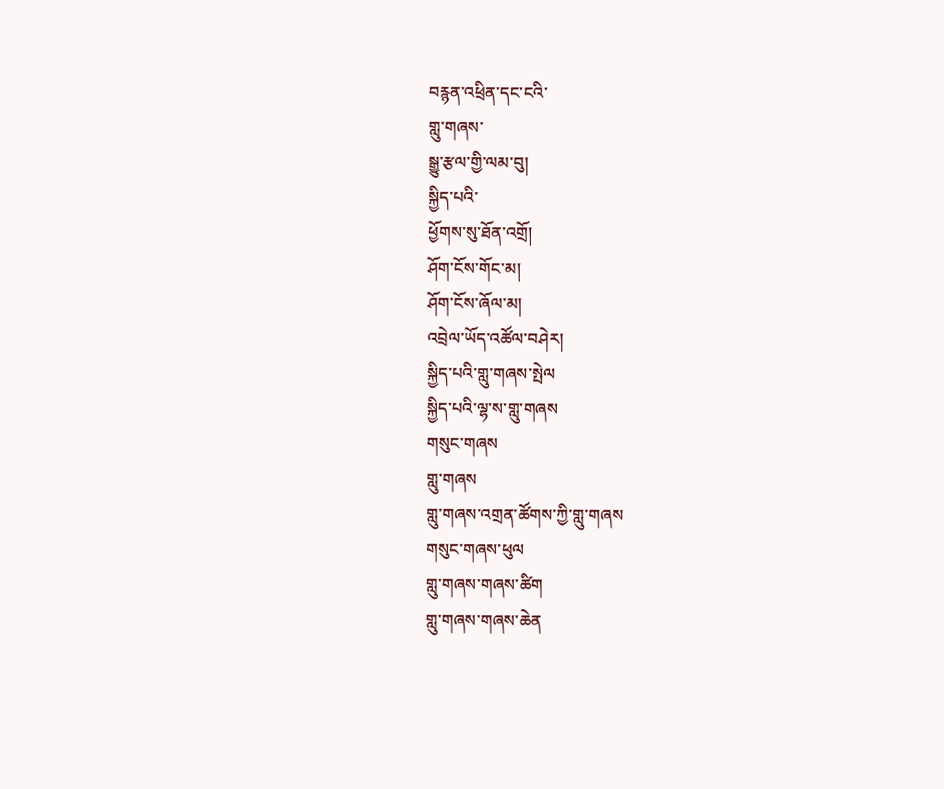བརྙན་འཕྲིན་དང་ངའི་
གླུ་གཞས་
སྒྱུ་རྩལ་གྱི་ལམ་བུ།
སྐྱིད་པའི་
ཕྱོགས་སུ་ཐོན་འགྲོ།
ཤོག་ངོས་གོང་མ།
ཤོག་ངོས་ཞོལ་མ།
འབྲེལ་ཡོད་འཚོལ་བཤེར།
སྐྱིད་པའི་གླུ་གཞས་སྤེལ
སྐྱིད་པའི་ལྷ་ས་གླུ་གཞས
གསུང་གཞས
གླུ་གཞས
གླུ་གཞས་འགྲན་ཚོགས་ཀྱི་གླུ་གཞས
གསུང་གཞས་ཕུལ
གླུ་གཞས་གཞས་ཚིག
གླུ་གཞས་གཞས་ཆེན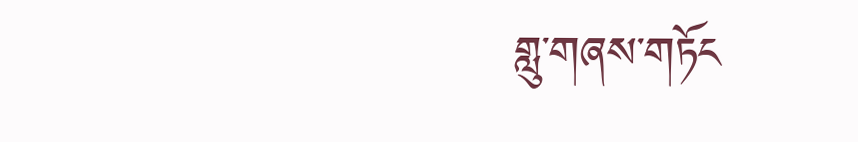གླུ་གཞས་གཏོང